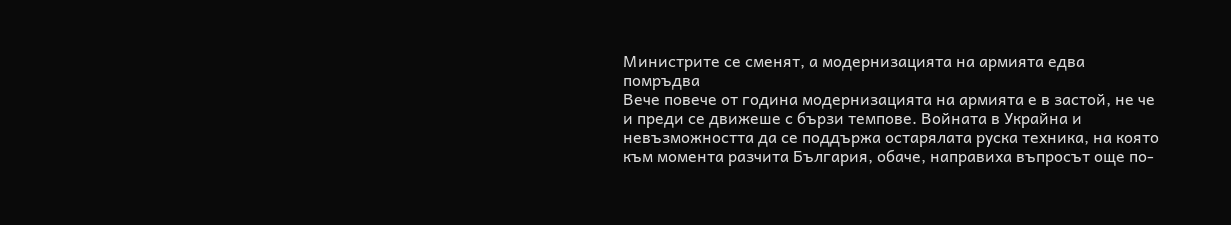Министрите се сменят, а модернизацията на армията едва помръдва
Вече повече от година модернизацията на армията е в застой, не че и преди се движеше с бързи темпове. Войната в Украйна и невъзможността да се поддържа остарялата руска техника, на която към момента разчита България, обаче, направиха въпросът още по-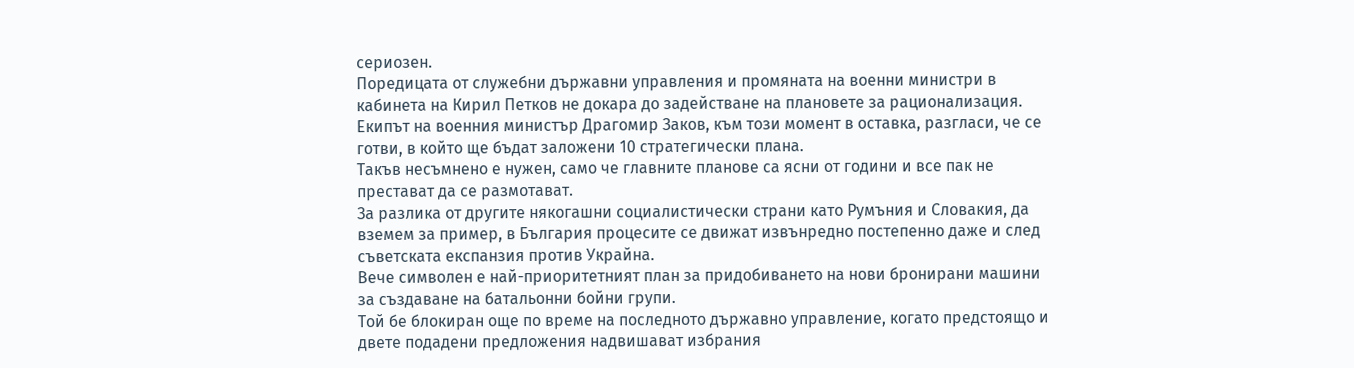сериозен.
Поредицата от служебни държавни управления и промяната на военни министри в кабинета на Кирил Петков не докара до задействане на плановете за рационализация. Екипът на военния министър Драгомир Заков, към този момент в оставка, разгласи, че се готви, в който ще бъдат заложени 10 стратегически плана.
Такъв несъмнено е нужен, само че главните планове са ясни от години и все пак не престават да се размотават.
За разлика от другите някогашни социалистически страни като Румъния и Словакия, да вземем за пример, в България процесите се движат извънредно постепенно даже и след съветската експанзия против Украйна.
Вече символен е най-приоритетният план за придобиването на нови бронирани машини за създаване на батальонни бойни групи.
Той бе блокиран още по време на последното държавно управление, когато предстоящо и двете подадени предложения надвишават избрания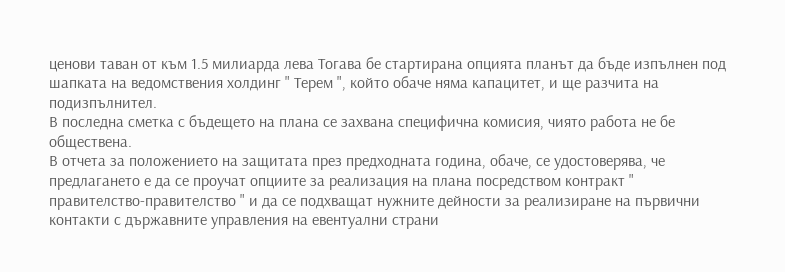ценови таван от към 1.5 милиарда лева Тогава бе стартирана опцията планът да бъде изпълнен под шапката на ведомствения холдинг " Терем ", който обаче няма капацитет, и ще разчита на подизпълнител.
В последна сметка с бъдещето на плана се захвана специфична комисия, чиято работа не бе обществена.
В отчета за положението на защитата през предходната година, обаче, се удостоверява, че предлагането е да се проучат опциите за реализация на плана посредством контракт " правителство-правителство " и да се подхващат нужните дейности за реализиране на първични контакти с държавните управления на евентуални страни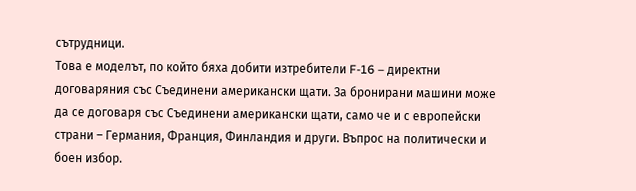сътрудници.
Това е моделът, по който бяха добити изтребители F-16 – директни договаряния със Съединени американски щати. За бронирани машини може да се договаря със Съединени американски щати, само че и с европейски страни – Германия, Франция, Финландия и други. Въпрос на политически и боен избор.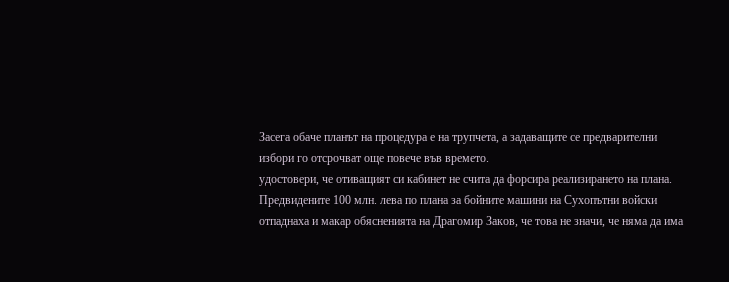Засега обаче планът на процедура е на трупчета, а задаващите се предварителни избори го отсрочват още повече във времето.
удостовери, че отиващият си кабинет не счита да форсира реализирането на плана. Предвидените 100 млн. лева по плана за бойните машини на Сухопътни войски отпаднаха и макар обясненията на Драгомир Заков, че това не значи, че няма да има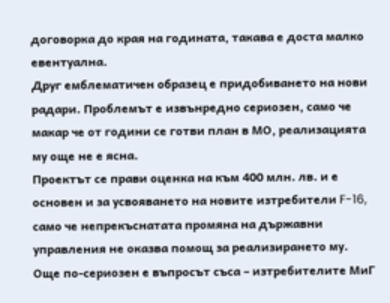договорка до края на годината, такава е доста малко евентуална.
Друг емблематичен образец е придобиването на нови радари. Проблемът е извънредно сериозен, само че макар че от години се готви план в МО, реализацията му още не е ясна.
Проектът се прави оценка на към 400 млн. лв. и е основен и за усвояването на новите изтребители F-16, само че непрекъснатата промяна на държавни управления не оказва помощ за реализирането му.
Още по-сериозен е въпросът съса – изтребителите МиГ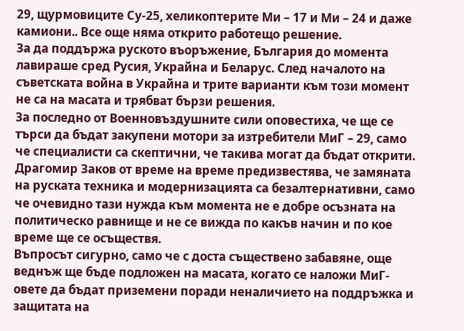29, щурмовиците Су-25, хеликоптерите Ми – 17 и Ми – 24 и даже камиони.. Все още няма открито работещо решение.
За да поддържа руското въоръжение, България до момента лавираше сред Русия, Украйна и Беларус. След началото на съветската война в Украйна и трите варианти към този момент не са на масата и трябват бързи решения.
За последно от Военновъздушните сили оповестиха, че ще се търси да бъдат закупени мотори за изтребители МиГ – 29, само че специалисти са скептични, че такива могат да бъдат открити.
Драгомир Заков от време на време предизвестява, че замяната на руската техника и модернизацията са безалтернативни, само че очевидно тази нужда към момента не е добре осъзната на политическо равнище и не се вижда по какъв начин и по кое време ще се осъществя.
Въпросът сигурно, само че с доста съществено забавяне, още веднъж ще бъде подложен на масата, когато се наложи МиГ-овете да бъдат приземени поради неналичието на поддръжка и защитата на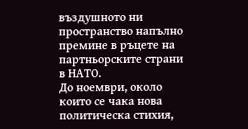въздушното ни пространство напълно премине в ръцете на партньорските страни в НАТО.
До ноември, oколо които се чака нова политическа стихия,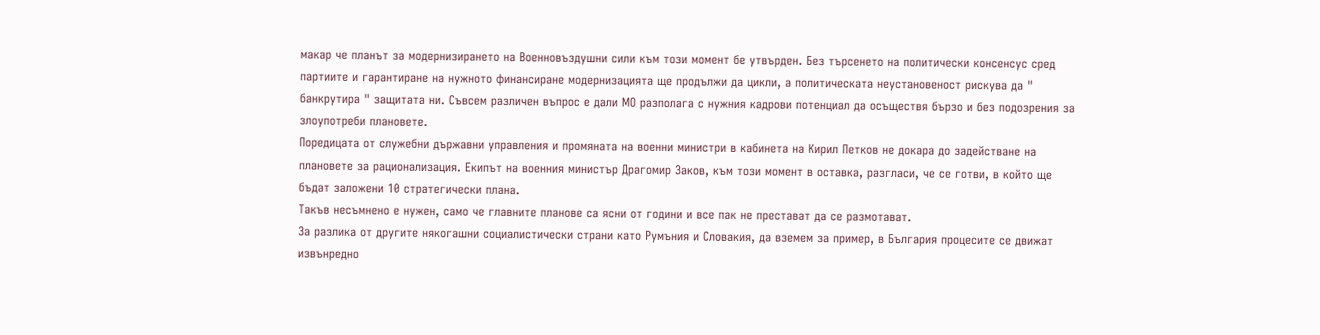макар че планът за модернизирането на Военновъздушни сили към този момент бе утвърден. Без търсенето на политически консенсус сред партиите и гарантиране на нужното финансиране модернизацията ще продължи да цикли, а политическата неустановеност рискува да " банкрутира " защитата ни. Съвсем различен въпрос е дали МО разполага с нужния кадрови потенциал да осъществя бързо и без подозрения за злоупотреби плановете.
Поредицата от служебни държавни управления и промяната на военни министри в кабинета на Кирил Петков не докара до задействане на плановете за рационализация. Екипът на военния министър Драгомир Заков, към този момент в оставка, разгласи, че се готви, в който ще бъдат заложени 10 стратегически плана.
Такъв несъмнено е нужен, само че главните планове са ясни от години и все пак не престават да се размотават.
За разлика от другите някогашни социалистически страни като Румъния и Словакия, да вземем за пример, в България процесите се движат извънредно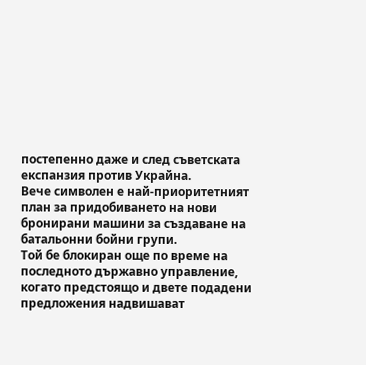постепенно даже и след съветската експанзия против Украйна.
Вече символен е най-приоритетният план за придобиването на нови бронирани машини за създаване на батальонни бойни групи.
Той бе блокиран още по време на последното държавно управление, когато предстоящо и двете подадени предложения надвишават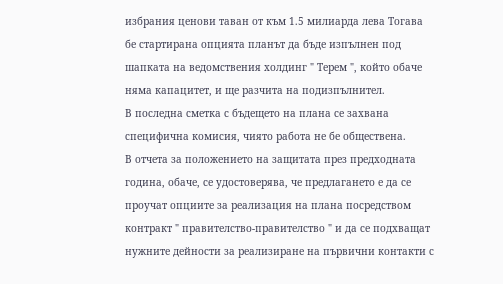избрания ценови таван от към 1.5 милиарда лева Тогава бе стартирана опцията планът да бъде изпълнен под шапката на ведомствения холдинг " Терем ", който обаче няма капацитет, и ще разчита на подизпълнител.
В последна сметка с бъдещето на плана се захвана специфична комисия, чиято работа не бе обществена.
В отчета за положението на защитата през предходната година, обаче, се удостоверява, че предлагането е да се проучат опциите за реализация на плана посредством контракт " правителство-правителство " и да се подхващат нужните дейности за реализиране на първични контакти с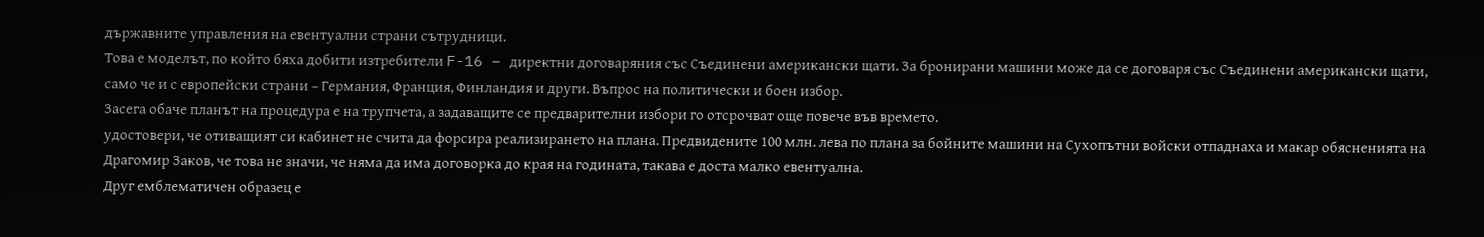държавните управления на евентуални страни сътрудници.
Това е моделът, по който бяха добити изтребители F-16 – директни договаряния със Съединени американски щати. За бронирани машини може да се договаря със Съединени американски щати, само че и с европейски страни – Германия, Франция, Финландия и други. Въпрос на политически и боен избор.
Засега обаче планът на процедура е на трупчета, а задаващите се предварителни избори го отсрочват още повече във времето.
удостовери, че отиващият си кабинет не счита да форсира реализирането на плана. Предвидените 100 млн. лева по плана за бойните машини на Сухопътни войски отпаднаха и макар обясненията на Драгомир Заков, че това не значи, че няма да има договорка до края на годината, такава е доста малко евентуална.
Друг емблематичен образец е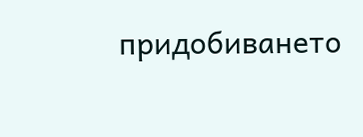придобиването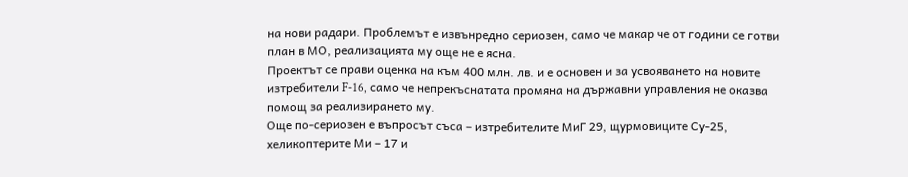на нови радари. Проблемът е извънредно сериозен, само че макар че от години се готви план в МО, реализацията му още не е ясна.
Проектът се прави оценка на към 400 млн. лв. и е основен и за усвояването на новите изтребители F-16, само че непрекъснатата промяна на държавни управления не оказва помощ за реализирането му.
Още по-сериозен е въпросът съса – изтребителите МиГ 29, щурмовиците Су-25, хеликоптерите Ми – 17 и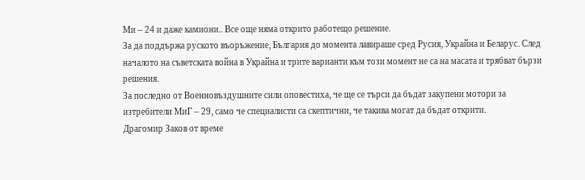Ми – 24 и даже камиони.. Все още няма открито работещо решение.
За да поддържа руското въоръжение, България до момента лавираше сред Русия, Украйна и Беларус. След началото на съветската война в Украйна и трите варианти към този момент не са на масата и трябват бързи решения.
За последно от Военновъздушните сили оповестиха, че ще се търси да бъдат закупени мотори за изтребители МиГ – 29, само че специалисти са скептични, че такива могат да бъдат открити.
Драгомир Заков от време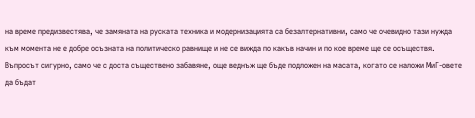на време предизвестява, че замяната на руската техника и модернизацията са безалтернативни, само че очевидно тази нужда към момента не е добре осъзната на политическо равнище и не се вижда по какъв начин и по кое време ще се осъществя.
Въпросът сигурно, само че с доста съществено забавяне, още веднъж ще бъде подложен на масата, когато се наложи МиГ-овете да бъдат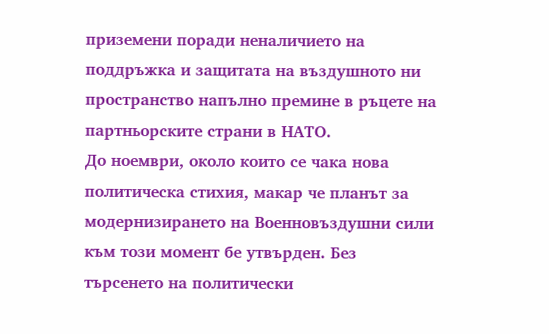приземени поради неналичието на поддръжка и защитата на въздушното ни пространство напълно премине в ръцете на партньорските страни в НАТО.
До ноември, oколо които се чака нова политическа стихия, макар че планът за модернизирането на Военновъздушни сили към този момент бе утвърден. Без търсенето на политически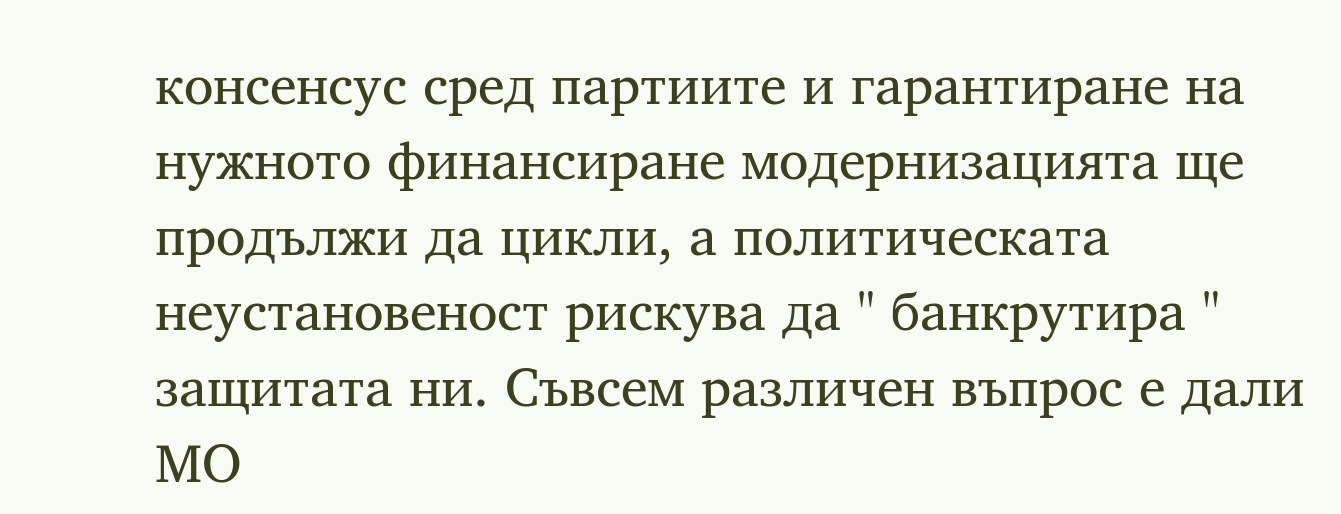консенсус сред партиите и гарантиране на нужното финансиране модернизацията ще продължи да цикли, а политическата неустановеност рискува да " банкрутира " защитата ни. Съвсем различен въпрос е дали МО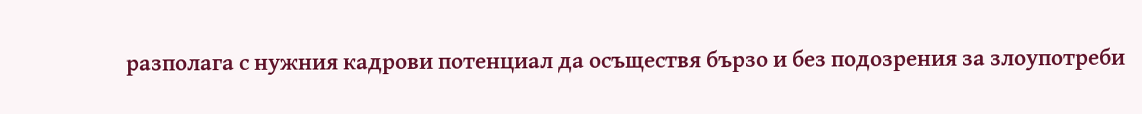разполага с нужния кадрови потенциал да осъществя бързо и без подозрения за злоупотреби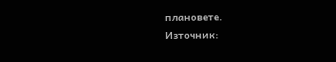плановете.
Източник: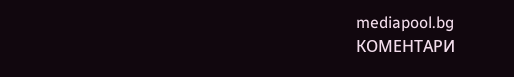mediapool.bg
КОМЕНТАРИ